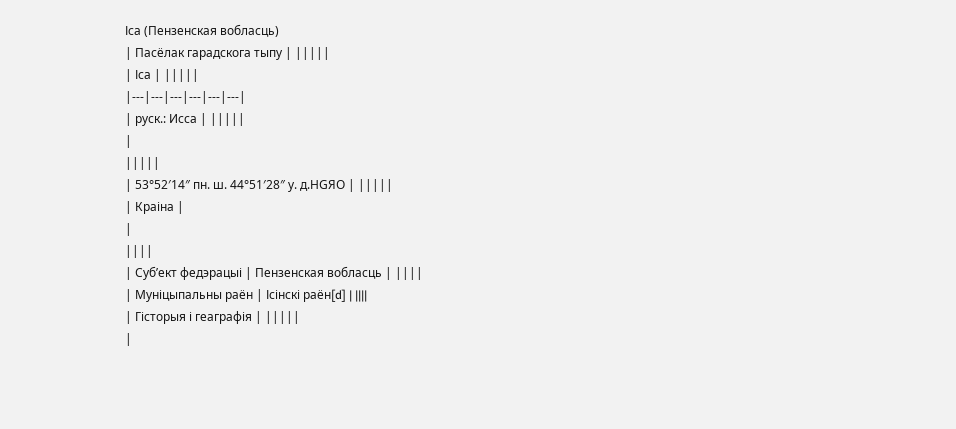Іса (Пензенская вобласць)
| Пасёлак гарадскога тыпу | |||||
| Іса | |||||
|---|---|---|---|---|---|
| руск.: Исса | |||||
|
|||||
| 53°52′14″ пн. ш. 44°51′28″ у. д.HGЯO | |||||
| Краіна |
|
||||
| Суб’ект федэрацыі | Пензенская вобласць | ||||
| Муніцыпальны раён | Ісінскі раён[d] | ||||
| Гісторыя і геаграфія | |||||
|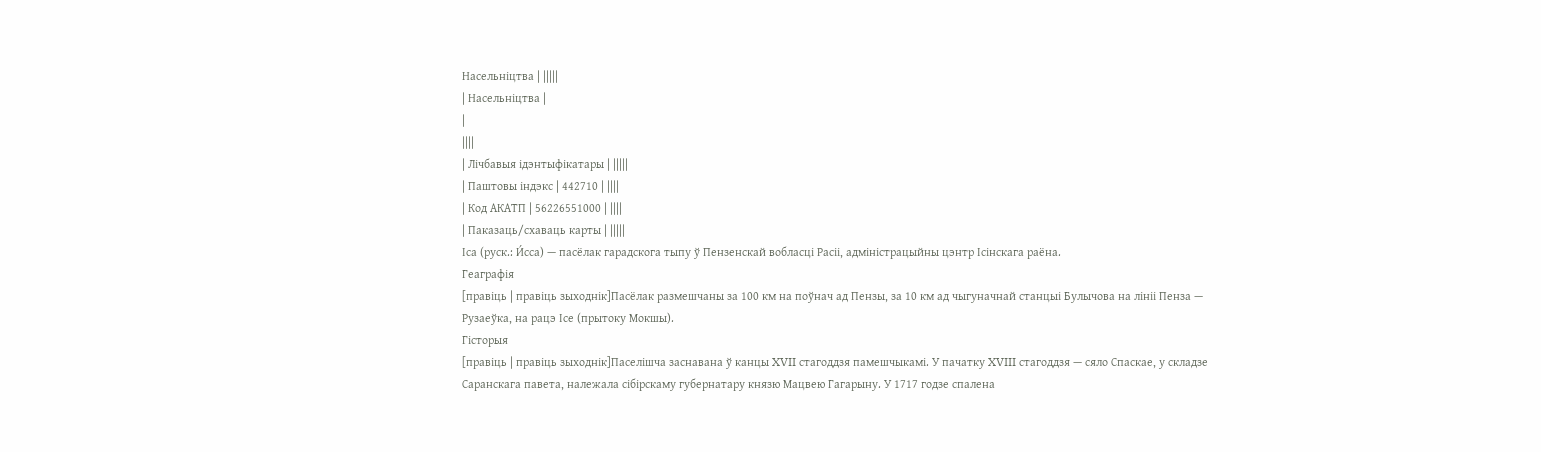Насельніцтва | |||||
| Насельніцтва |
|
||||
| Лічбавыя ідэнтыфікатары | |||||
| Паштовы індэкс | 442710 | ||||
| Код АКАТП | 56226551000 | ||||
| Паказаць/схаваць карты | |||||
Іса (руск.: И́сса) — пасёлак гарадскога тыпу ў Пензенскай вобласці Расіі, адміністрацыйны цэнтр Ісінскага раёна.
Геаграфія
[правіць | правіць зыходнік]Пасёлак размешчаны за 100 км на поўнач ад Пензы, за 10 км ад чыгуначнай станцыі Булычова на лініі Пенза — Рузаеўка, на рацэ Ісе (прытоку Мокшы).
Гісторыя
[правіць | правіць зыходнік]Паселішча заснавана ў канцы XVII стагоддзя памешчыкамі. У пачатку XVIII стагоддзя — сяло Спаскае, у складзе Саранскага павета, належала сібірскаму губернатару князю Мацвею Гагарыну. У 1717 годзе спалена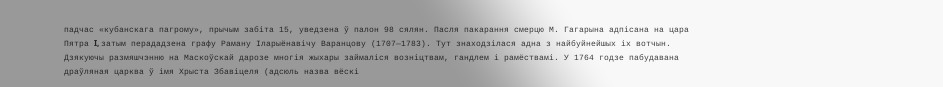падчас «кубанскага пагрому», прычым забіта 15, уведзена ў палон 98 сялян. Пасля пакарання смерцю М. Гагарына адпісана на цара Пятра I, затым перададзена графу Раману Іларыёнавічу Варанцову (1707—1783). Тут знаходзілася адна з найбуйнейшых іх вотчын. Дзякуючы размяшчэнню на Маскоўскай дарозе многія жыхары займаліся возніцтвам, гандлем і рамёствамі. У 1764 годзе пабудавана драўляная царква ў імя Хрыста Збавіцеля (адсюль назва вёскі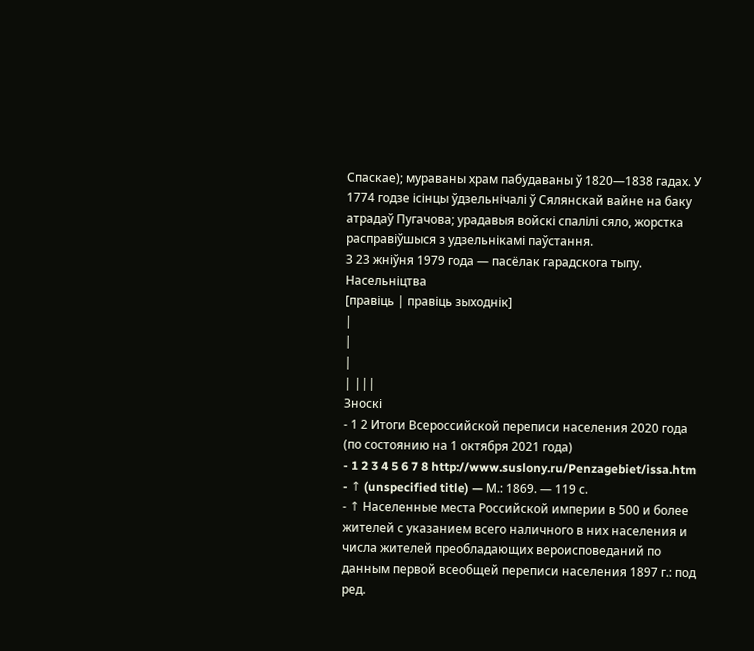Спаскае); мураваны храм пабудаваны ў 1820—1838 гадах. У 1774 годзе ісінцы ўдзельнічалі ў Сялянскай вайне на баку атрадаў Пугачова; урадавыя войскі спалілі сяло, жорстка расправіўшыся з удзельнікамі паўстання.
З 23 жніўня 1979 года — пасёлак гарадскога тыпу.
Насельніцтва
[правіць | правіць зыходнік]
|
|
|
| |||
Зноскі
- 1 2 Итоги Всероссийской переписи населения 2020 года (по состоянию на 1 октября 2021 года)
- 1 2 3 4 5 6 7 8 http://www.suslony.ru/Penzagebiet/issa.htm
- ↑ (unspecified title) — М.: 1869. — 119 с.
- ↑ Населенные места Российской империи в 500 и более жителей с указанием всего наличного в них населения и числа жителей преобладающих вероисповеданий по данным первой всеобщей переписи населения 1897 г.: под ред.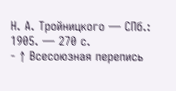Н. А. Тройницкого — СПб.: 1905. — 270 с.
- ↑ Всесоюзная перепись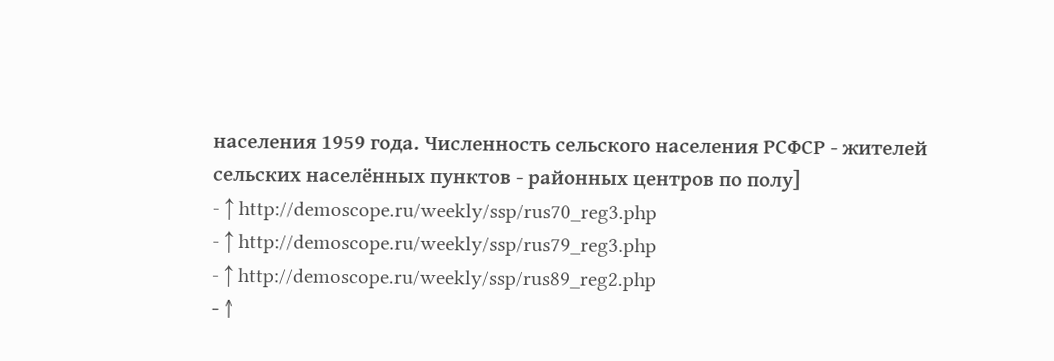населения 1959 года. Численность сельского населения РСФСР - жителей сельских населённых пунктов - районных центров по полу]
- ↑ http://demoscope.ru/weekly/ssp/rus70_reg3.php
- ↑ http://demoscope.ru/weekly/ssp/rus79_reg3.php
- ↑ http://demoscope.ru/weekly/ssp/rus89_reg2.php
- ↑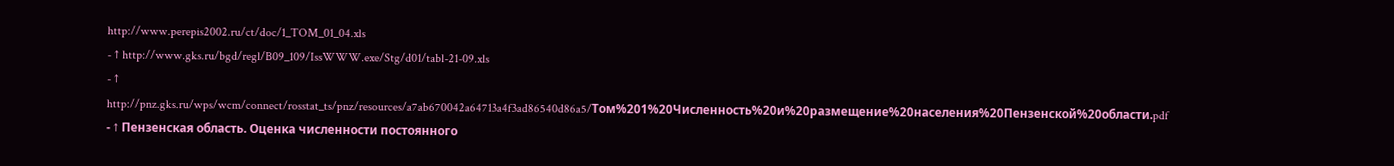http://www.perepis2002.ru/ct/doc/1_TOM_01_04.xls
- ↑ http://www.gks.ru/bgd/regl/B09_109/IssWWW.exe/Stg/d01/tabl-21-09.xls
- ↑ http://pnz.gks.ru/wps/wcm/connect/rosstat_ts/pnz/resources/a7ab670042a64713a4f3ad86540d86a5/Том%201%20Численность%20и%20размещение%20населения%20Пензенской%20области.pdf
- ↑ Пензенская область. Оценка численности постоянного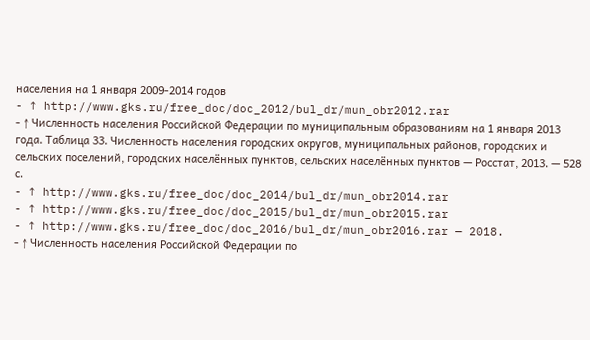населения на 1 января 2009-2014 годов
- ↑ http://www.gks.ru/free_doc/doc_2012/bul_dr/mun_obr2012.rar
- ↑ Численность населения Российской Федерации по муниципальным образованиям на 1 января 2013 года. Таблица 33. Численность населения городских округов, муниципальных районов, городских и сельских поселений, городских населённых пунктов, сельских населённых пунктов — Росстат, 2013. — 528 с.
- ↑ http://www.gks.ru/free_doc/doc_2014/bul_dr/mun_obr2014.rar
- ↑ http://www.gks.ru/free_doc/doc_2015/bul_dr/mun_obr2015.rar
- ↑ http://www.gks.ru/free_doc/doc_2016/bul_dr/mun_obr2016.rar — 2018.
- ↑ Численность населения Российской Федерации по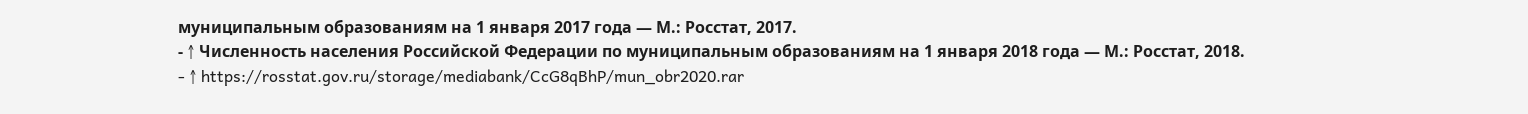муниципальным образованиям на 1 января 2017 года — М.: Росстат, 2017.
- ↑ Численность населения Российской Федерации по муниципальным образованиям на 1 января 2018 года — М.: Росстат, 2018.
- ↑ https://rosstat.gov.ru/storage/mediabank/CcG8qBhP/mun_obr2020.rar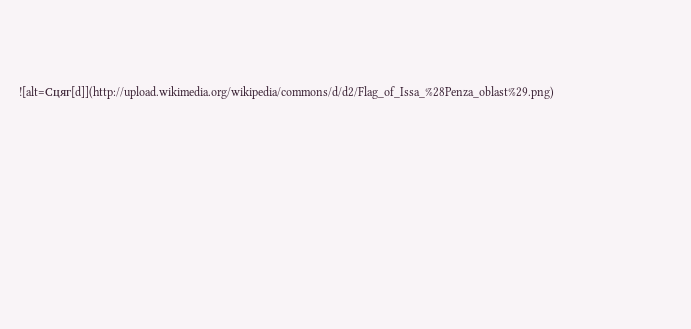![alt=Сцяг[d]](http://upload.wikimedia.org/wikipedia/commons/d/d2/Flag_of_Issa_%28Penza_oblast%29.png)